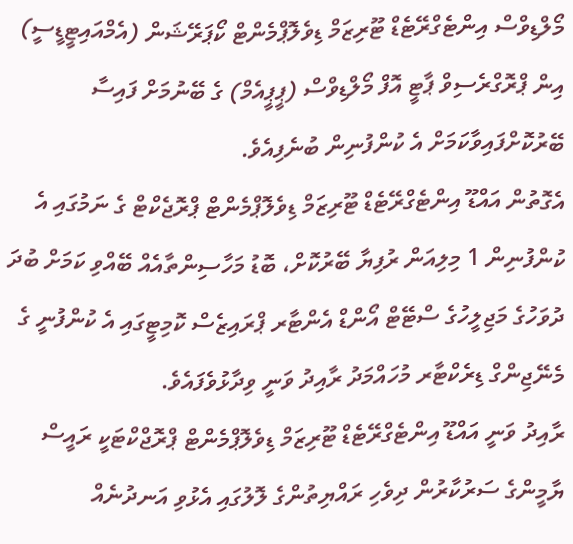މޯލްޑިވްސް އިންޓެގްރޭޓެޑް ޓޫރިޒަމް ޑިވެލޮޕްމެންޓް ކޯޕަރޭޝަން (އެމްއައިޓީޑީސީ) އިން ޕްރޮގްރެސިވް ޕާޓީ އޮފް މޯލްޑިވްސް (ޕީޕީއެމް) ގެ ބޭނުމަށް ފައިސާ ބޭރުކޮށްފައިވާކަމަށް އެ ކުންފުނިން ބުނެފިއެވެ.
އެގޮތުން އައްޑޫ އިންޓެގްރޭޓެޑް ޓޫރިޒަމް ޑިވެލޮޕްމެންޓް ޕްރޮޖެކްޓް ގެ ނަމުގައި އެ ކުންފުނިން 1 މިލިއަން ރުފިޔާ ބޭރުކޮށް، ބޮޑު މަހާސިންތާއެއް ބޭއްވި ކަމަށް ބުދަ ދުވަހުގެ މަޖިލީހުގެ ސްޓޭޓް އޯންޑް އެންޓާރ ޕްރައިޒެސް ކޮމިޓީގައި އެ ކުންފުނީ ގެ މެނޭޖިންގް ޑިރެކްޓާރ މުހައްމަދު ރާއިދު ވަނީ ވިދާޅުވެފައެވެ.
ރާއިދު ވަނީ އައްޑޫ އިންޓެގްރޭޓެޑް ޓޫރިޒަމް ޑިވެލޮޕްމެންޓް ޕްރޮޖްކްޓަކީ ރައީސް ޔާމީންގެ ސަރުކާރުން ދިވެހި ރައްޔިތުންގެ ލޮލުގައި އެޅުވި އަނދުނެއް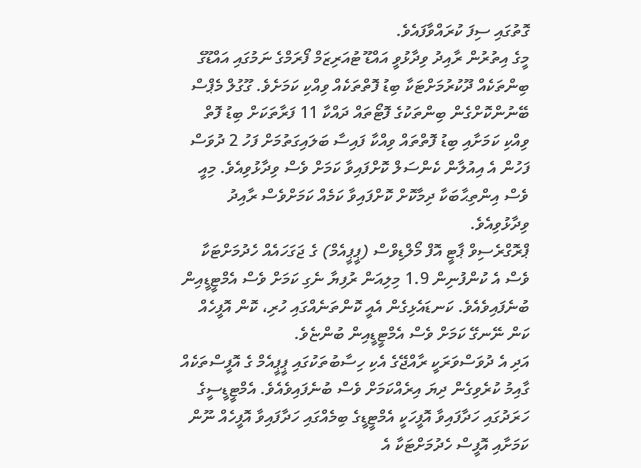ގޮތުގައި ސިފަ ކުރައްވާފައެވެ.
މީގެ އިތުރުން ރާއިދު ވިދާޅުވީ އައްޑޫ ޓުއަރިޒަމް ފޯރަމްގެ ނަމުގައި އައްޑޫގެ ބިންތަކެއް ދޫކުރުމަށްޓަކާ ބިޑު ފޮތްތަކެއް ވިއްކި ކަމަށެވެ. ގޫގުލް މެޕްސް ބޭނުންކޮށްގެން ބިންތަކުގެ ފޮޓޯތައް ދައްކާ 11 ފަރާތަކަށް ބިޑު ފޮތް ވިއްކި ކަމަށާއި ބިޑު ފޮތްތައް ވިއްކާ ފައިސާ ބަލައިގަތުމަށް ފަހު 2 ދުވަސް ފަހުން އެ އިއުލާން ކެންސަލް ކޮށްފައިވާ ކަމަށް ވެސް ވިދާޅުވިއެވެ. މިއީ ވެސް އިންތިޙާބަކާ ދިމާކޮށް ކޮށްފައިވާ ކަމެއް ކަމަށްވެސް ރާއިދު ވިދާޅުވިއެވެ.
ޕްރޮގްރެސިވް ޕާޓީ އޮފް މޯލްޑިވްސް (ޕީޕީއެމް) ގެ ޖަގަހައެއް ހެދުމަށްޓަކާ ވެސް އެ ކުންފުނިން 1.9 މިލިއަން ރުފިޔާ ނެގި ކަމަށް ވެސް އެމްޓީޑީއިން ބުނެފައިވެއެވެ. ކަނޑައެޅިގެން އެއީ ކޮންތަނެއްގައި ހުރި، ކޮން އޮފީހެއް ކަން ނޭނގޭ ކަމަށް ވެސް އެމްޓީޑީއިން ބުންޏެވެ.
އަދި އެ ދުވަސްވަރަކީ ރާއްޖޭގެ އެކި ހިސާބުތަކުގައި ޕީޕީއެމް ގެ އޮފީސްތަކެއް ގާއިމު ކުރެވިގެން ދިޔަ އިރެއްކަމަށް ވެސް ބުނެފައިވެއެވެ. އެމްޓީޑީސީގެ ހަރަދުގައި ހަދާފައިވާ އޮފީހަކީ އެމްޓީޑީގެ ބިމެއްގައި ހަދާފައިވާ އޮފީހެއް ނޫން ކަމަށާއި އޮފީސް ހެދުމަށްޓަކާ އެ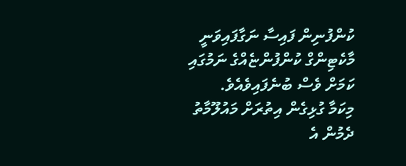ކުންފުނިން ފައިސާ ނަގާފައިވަނީ މާކެޓިންގް ކުންފުންޏެއްގެ ނަމުގައި ކަމަށް ވެސް ބުނެފައިވެއެވެ.
މިކަމާ ގުޅިގެން އިތުރަށް މައުލޫމާތު ދެމުން އެ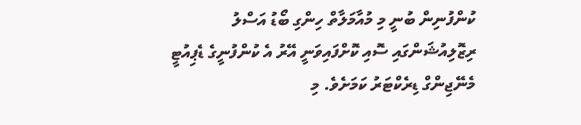ކުންފުނިން ބުނީ މި މުއާމަލާތް ހިންގި ބޯޑު އަސްލު ރިޒޮލިއުޝަންގައި ސޮއި ކޮށްފައިވަނީ އޭރު އެ ކުންފުނީގެ ޑެޕިއުޓީ މެނޭޖިންގް ޑިރެކްޓަރު ކަމަށެވެ. މި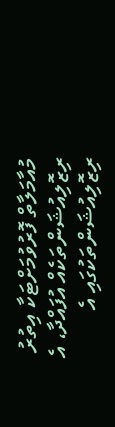މުއާމަލާތް ފޮރުވުމަށްޓަކާ އިތުރު ރިޒޮލިއުޝަންތަކެއް އުފައްދާ، އެ ރިޒޮލިއުޝަންތަކުގައި އެ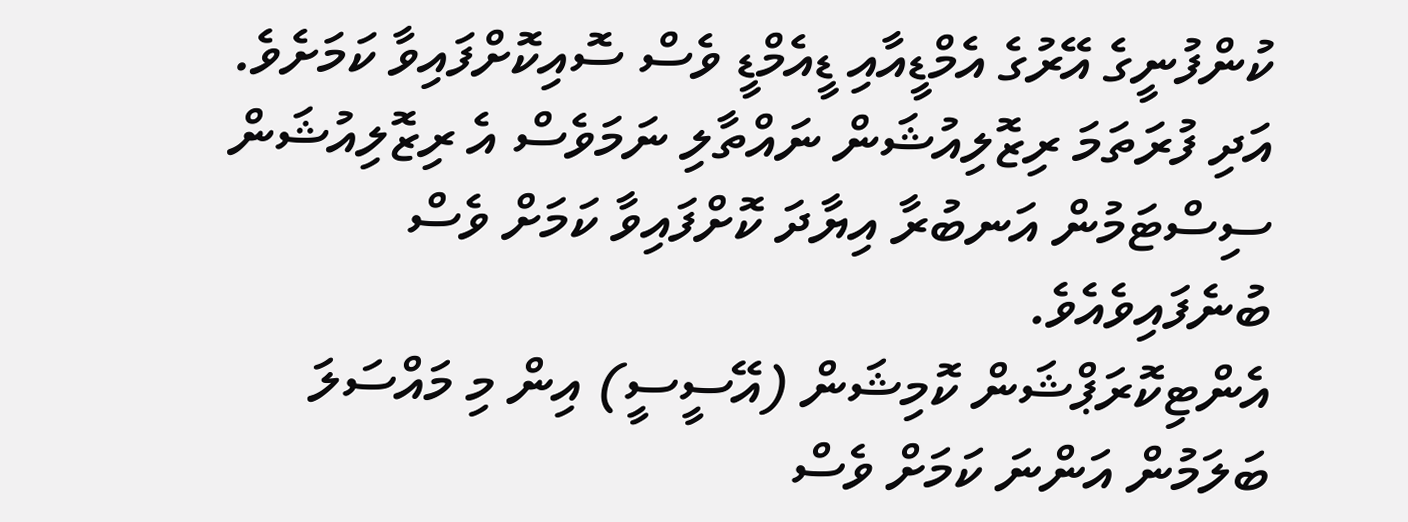ކުންފުނީގެ އޭރުގެ އެމްޑީއާއި ޑީއެމްޑީ ވެސް ސޮއިކޮށްފައިވާ ކަމަށެވެ. އަދި ފުރަތަމަ ރިޒޮލިއުޝަން ނައްތާލި ނަމަވެސް އެ ރިޒޮލިއުޝަން ސިސްޓަމުން އަނބުރާ އިޔާދަ ކޮށްފައިވާ ކަމަށް ވެސް ބުނެފައިވެއެވެ.
އެންޓިކޮރަޕްޝަން ކޮމިޝަން (އޭސީސީ) އިން މި މައްސަލަ ބަލަމުން އަންނަ ކަމަށް ވެސް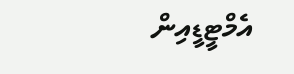އެމްޓީޑީއިން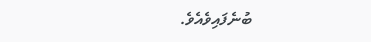ބުނެފައިވެއެވެ.